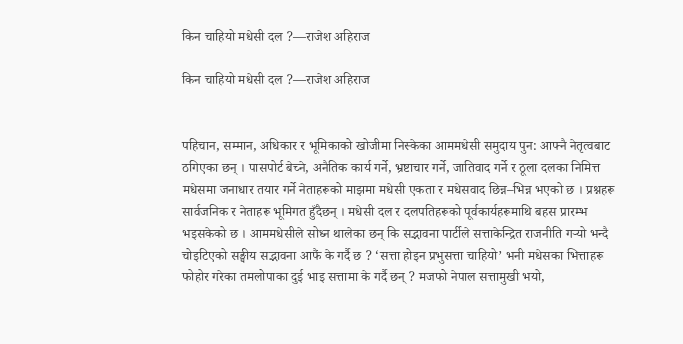किन चाहियो मधेसी दल ?—राजेश अहिराज

किन चाहियो मधेसी दल ?—राजेश अहिराज


पहिचान, सम्मान, अधिकार र भूमिकाको खोजीमा निस्केका आममधेसी समुदाय पुन: आफ्नै नेतृत्वबाट ठगिएका छन् । पासपोर्ट बेच्ने, अनैतिक कार्य गर्ने, भ्रष्टाचार गर्ने, जातिवाद गर्ने र ठूला दलका निमित्त मधेसमा जनाधार तयार गर्ने नेताहरूको माझमा मधेसी एकता र मधेसवाद छिन्न–भिन्न भएको छ । प्रश्नहरू सार्वजनिक र नेताहरू भूमिगत हुँदैछन् । मधेसी दल र दलपतिहरूको पूर्वकार्यहरूमाथि बहस प्रारम्भ भइसकेको छ । आममधेसीले सोध्न थालेका छन् कि सद्भावना पार्टीले सत्ताकेन्द्रित राजनीति गर्‍यो भन्दै चोइटिएको सङ्घीय सद्भावना आफैं के गर्दै छ ? ‘सत्ता होइन प्रभुसत्ता चाहियो’ भनी मधेसका भित्ताहरू फोहोर गरेका तमलोपाका दुई भाइ सत्तामा के गर्दै छन् ? मजफो नेपाल सत्तामुखी भयो,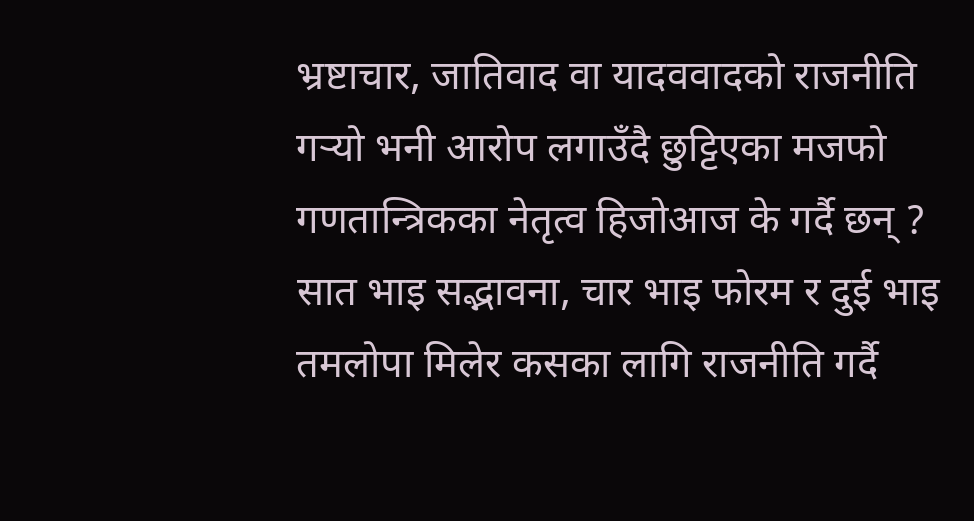भ्रष्टाचार, जातिवाद वा यादववादको राजनीति गर्‍यो भनी आरोप लगाउँदै छुट्टिएका मजफो गणतान्त्रिकका नेतृत्व हिजोआज के गर्दै छन् ? सात भाइ सद्भावना, चार भाइ फोरम र दुई भाइ तमलोपा मिलेर कसका लागि राजनीति गर्दै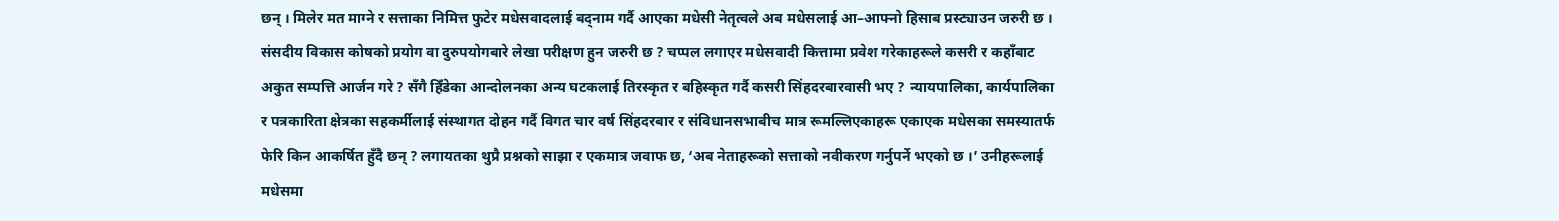छन् । मिलेर मत माग्ने र सत्ताका निमित्त फुटेर मधेसवादलाई बद्नाम गर्दै आएका मधेसी नेतृत्वले अब मधेसलाई आ–आफ्नो हिसाब प्रस्ट्याउन जरुरी छ । संसदीय विकास कोषको प्रयोग वा दुरुपयोगबारे लेखा परीक्षण हुन जरुरी छ ? चप्पल लगाएर मधेसवादी कित्तामा प्रवेश गरेकाहरूले कसरी र कहाँबाट अकुत सम्पत्ति आर्जन गरे ? सँगै हिँडेका आन्दोलनका अन्य घटकलाई तिरस्कृत र बहिस्कृत गर्दै कसरी सिंहदरबारवासी भए ? न्यायपालिका, कार्यपालिका र पत्रकारिता क्षेत्रका सहकर्मीलाई संस्थागत दोहन गर्दै विगत चार वर्ष सिंहदरबार र संविधानसभाबीच मात्र रूमल्लिएकाहरू एकाएक मधेसका समस्यातर्फ फेरि किन आकर्षित हुँदै छन् ? लगायतका थुप्रै प्रश्नको साझा र एकमात्र जवाफ छ, ‘अब नेताहरूको सत्ताको नवीकरण गर्नुपर्ने भएको छ ।’ उनीहरूलाई मधेसमा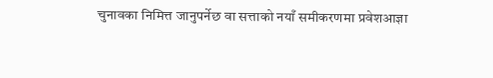चुनावका निमित्त जानुपर्नेछ वा सत्ताको नयाँ समीकरणमा प्रवेशआज्ञा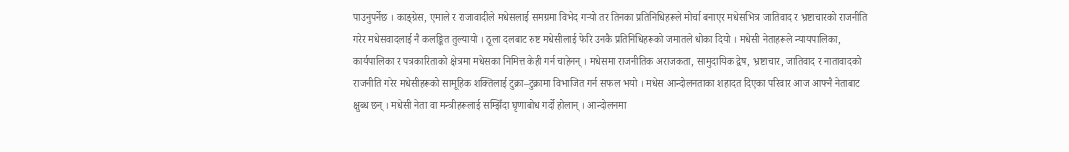पाउनुपर्नेछ । काङ्ग्रेस, एमाले र राजावादीले मधेसलाई समग्रमा विभेद गर्‍यो तर तिनका प्रतिनिधिहरूले मोर्चा बनाएर मधेसभित्र जातिवाद र भ्रष्टाचारको राजनीति गरेर मधेसवादलाई नै कलङ्कित तुल्यायो । ठूला दलबाट रुष्ट मधेसीलाई फेरि उनकै प्रतिनिधिहरूको जमातले धोका दियो । मधेसी नेताहरूले न्यायपालिका, कार्यपालिका र पत्रकारिताको क्षेत्रमा मधेसका निमित्त केही गर्न चाहेनन् । मधेसमा राजनीतिक अराजकता, सामुदायिक द्वेष, भ्रष्टाचार, जातिवाद र नातावादको राजनीति गरेर मधेसीहरूको सामूहिक शक्तिलाई टुक्रा–टुक्रामा विभाजित गर्न सफल भयो । मधेस आन्दोलनताका शहादत दिएका परिवार आज आफ्नै नेताबाट क्षुब्ध छन् । मधेसी नेता वा मन्त्रीहरूलाई सम्झिँदा घृणाबोध गर्दो होलान् । आन्दोलनमा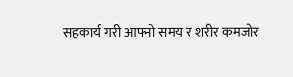सहकार्य गरी आफ्नो समय र शरीर कमजोर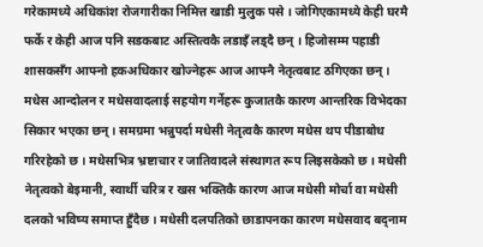गरेकामध्ये अधिकांश रोजगारीका निमित्त खाडी मुलुक पसे । जोगिएकामध्ये केही घरमै फर्के र केही आज पनि सडकबाट अस्तित्वकै लडाइँ लड्दै छन् । हिजोसम्म पहाडी शासकसँग आफ्नो हकअधिकार खोज्नेहरू आज आफ्नै नेतृत्वबाट ठगिएका छन् । मधेस आन्दोलन र मधेसवादलाई सहयोग गर्नेहरू कुजातकै कारण आन्तरिक विभेदका सिकार भएका छन् । समग्रमा भन्नुपर्दा मधेसी नेतृत्वकै कारण मधेस थप पीडाबोध गरिरहेको छ । मधेसभित्र भ्रष्टाचार र जातिवादले संस्थागत रूप लिइसकेको छ । मधेसी नेतृत्वको बेइमानी, स्वार्थी चरित्र र खस भक्तिकै कारण आज मधेसी मोर्चा वा मधेसी दलको भविष्य समाप्त हुँदैछ । मधेसी दलपतिको छाडापनका कारण मधेसवाद बद्नाम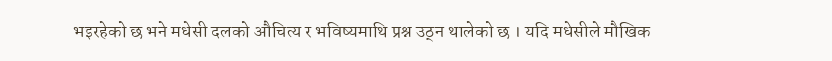भइरहेको छ भने मधेसी दलको औचित्य र भविष्यमाथि प्रश्न उठ्न थालेको छ । यदि मधेसीले मौखिक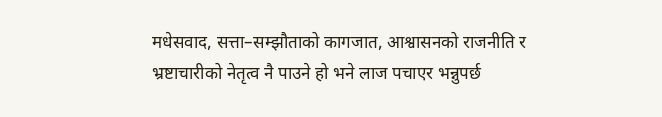मधेसवाद, सत्ता–सम्झौताको कागजात, आश्वासनको राजनीति र भ्रष्टाचारीको नेतृत्व नै पाउने हो भने लाज पचाएर भन्नुपर्छ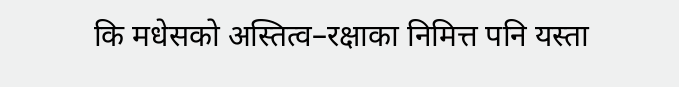कि मधेसको अस्तित्व–रक्षाका निमित्त पनि यस्ता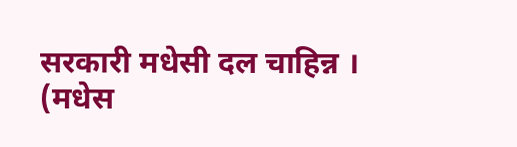सरकारी मधेसी दल चाहिन्न ।
(मधेस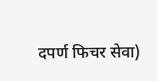दपर्ण फिचर सेवा)